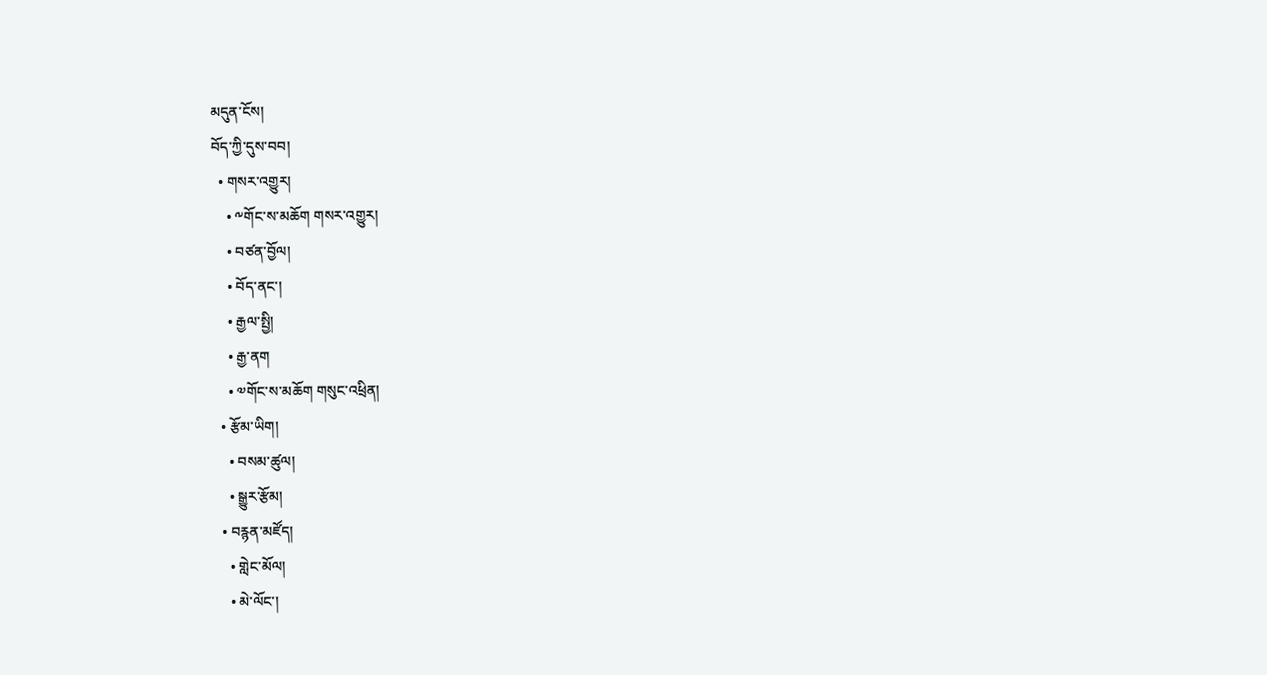མདུན་ངོས།
བོད་ཀྱི་དུས་བབ།
  • གསར་འགྱུར།
    • ༸གོང་ས་མཆོག གསར་འགྱུར།
    • བཙན་བྱོལ།
    • བོད་ནང་།
    • རྒྱལ་སྤྱི།
    • རྒྱ་ནག
    • ༧གོང་ས་མཆོག གསུང་འཕྲིན།
  • རྩོམ་ཡིག།
    • བསམ་ཚུལ།
    • སྒྱུར་རྩོམ།
  • བརྙན་མཛོད།
    • གླེང་མོལ།
    • མེ་ལོང་།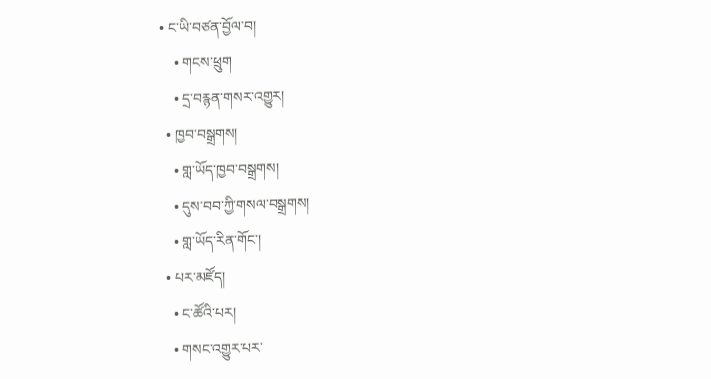• ང་ཡི་བཙན་བྱོལ་བ།
    • གངས་ཕྲུག
    • དྲ་བརྙན་གསར་འགྱུར།
  • ཁྱབ་བསྒྲགས།
    • གླ་ཡོད་ཁྱབ་བསྒྲགས།
    • དུས་བབ་ཀྱི་གསལ་བསྒྲགས།
    • གླ་ཡོད་རིན་གོང་།
  • པར་མཛོད།
    • ང་ཚོའི་པར།
    • གསང་འགྱུར་པར་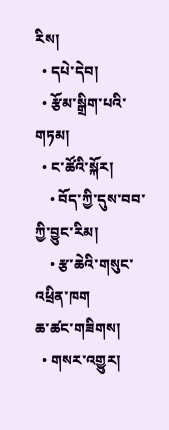རིས།
  • དཔེ་དེབ།
  • རྩོམ་སྒྲིག་པའི་གཏམ།
  • ང་ཚོའི་སྐོར།
    • བོད་ཀྱི་དུས་བབ་ཀྱི་བྱུང་རིམ།
    • རྩ་ཆེའི་གསུང་འཕྲིན་ཁག
ཆ་ཚང་གཟིགས།
  • གསར་འགྱུར།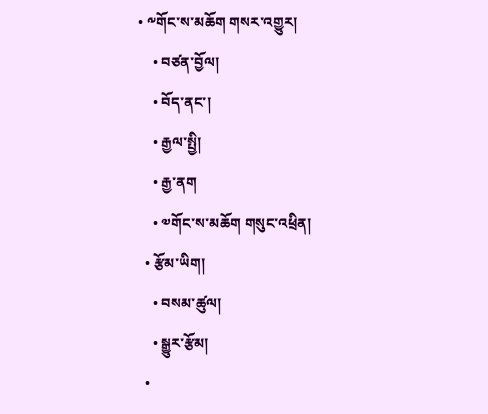• ༸གོང་ས་མཆོག གསར་འགྱུར།
    • བཙན་བྱོལ།
    • བོད་ནང་།
    • རྒྱལ་སྤྱི།
    • རྒྱ་ནག
    • ༧གོང་ས་མཆོག གསུང་འཕྲིན།
  • རྩོམ་ཡིག།
    • བསམ་ཚུལ།
    • སྒྱུར་རྩོམ།
  •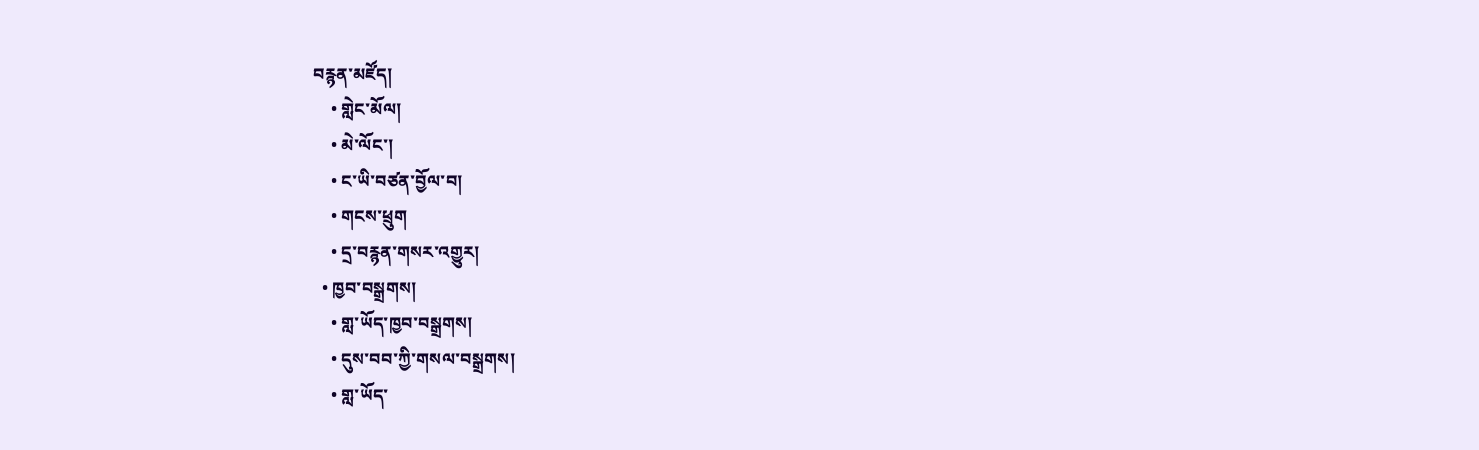བརྙན་མཛོད།
    • གླེང་མོལ།
    • མེ་ལོང་།
    • ང་ཡི་བཙན་བྱོལ་བ།
    • གངས་ཕྲུག
    • དྲ་བརྙན་གསར་འགྱུར།
  • ཁྱབ་བསྒྲགས།
    • གླ་ཡོད་ཁྱབ་བསྒྲགས།
    • དུས་བབ་ཀྱི་གསལ་བསྒྲགས།
    • གླ་ཡོད་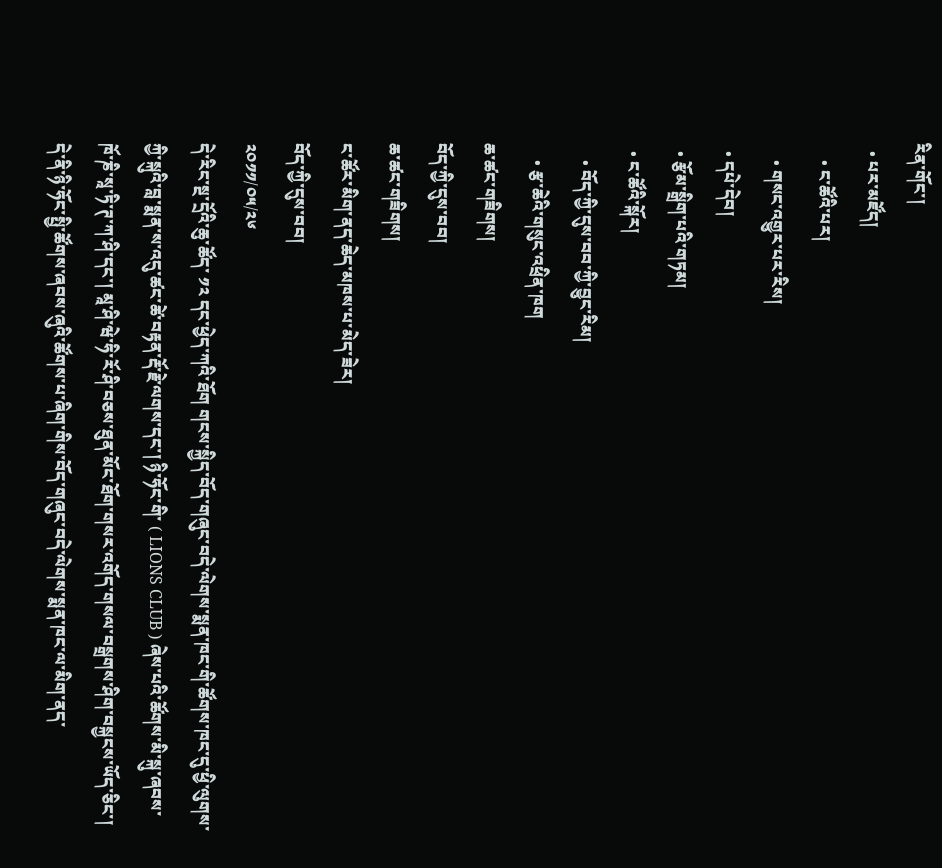རིན་གོང་།
  • པར་མཛོད།
    • ང་ཚོའི་པར།
    • གསང་འགྱུར་པར་རིས།
  • དཔེ་དེབ།
  • རྩོམ་སྒྲིག་པའི་གཏམ།
  • ང་ཚོའི་སྐོར།
    • བོད་ཀྱི་དུས་བབ་ཀྱི་བྱུང་རིམ།
    • རྩ་ཆེའི་གསུང་འཕྲིན་ཁག
ཆ་ཚང་གཟིགས།
བོད་ཀྱི་དུས་བབ།
ཆ་ཚང་གཟིགས།
ང་ཚོར་མིག་ནད་ཆེད་མཁས་པ་མེད་ཟེར།
བོད་ཀྱི་དུས་བབ།
༢༠༡༡/༠༥/༢༦
དེ་རིང་སྔ་དྲོའི་ཆུ་ཚོད་ ༡༢ དང་ཕྱེད་ཀའི་ཐོག གངས་སྐྱིད་བོད་གཞུང་བདེ་ལེགས་སྨན་ཁང་གི་ཚོགས་ཁང་དུ་ཕྱི་ལུགས་ཀྱི་སྐུའི་བླ་སྨན་ས་འདུ་ཚང་ཚེ་བརྟན་རྡོ་རྗེ་ལགས་དང་། ཉི་ཧོང་གི་ ( LIONS CLUB ) ཞེས་པའི་ཚོགས་མི་སྐུ་ཞབས་ཁོ་ཎི་སཱ་ཏི་ཊ་ཀ་ཤི་དང་། མཱ་ཤི་ཝེ་ཧི་རོ་ཤི་བཅས་ཐུན་མོང་ཐོག་གསར་འགོད་གསལ་བསྒྲགས་ཤིག་བསྐྱངས་ཡོད་ཅིང་། དེ་ནི་ཉི་ཧོང་སྤྱི་ཚོགས་ཞབས་ཞུའི་ཚོགས་པ་ཞིག་གིས་བོད་གཞུང་བདེ་ལེགས་སྨན་ཁང་ལ་མིག་ནད་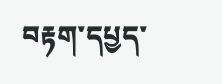བརྟག་དཔྱད་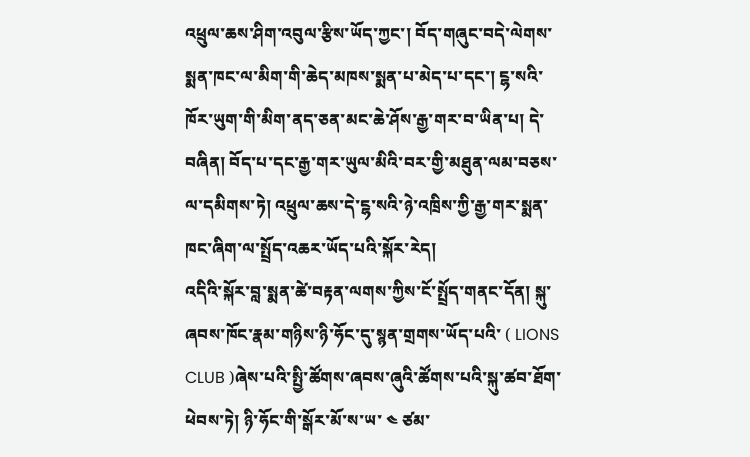འཕྲུལ་ཆས་ཤིག་འབུལ་རྩིས་ཡོད་ཀྱང་། བོད་གཞུང་བདེ་ལེགས་སྨན་ཁང་ལ་མིག་གི་ཆེད་མཁས་སྨན་པ་མེད་པ་དང་། ངྷ་སའི་ཁོར་ཡུག་གི་མིག་ནད་ཅན་མང་ཆེ་ཤོས་རྒྱ་གར་བ་ཡིན་པ། དེ་བཞིན། བོད་པ་དང་རྒྱ་གར་ཡུལ་མིའི་བར་གྱི་མཐུན་ལམ་བཅས་ལ་དམིགས་ཏེ། འཕྲུལ་ཆས་དེ་ངྷ་སའི་ཉེ་འཁྲིས་ཀྱི་རྒྱ་གར་སྨན་ཁང་ཞིག་ལ་སྤྲོད་འཆར་ཡོད་པའི་སྐོར་རེད།
འདིའི་སྐོར་བླ་སྨན་ཚེ་བརྟན་ལགས་ཀྱིས་ངོ་སྤྲོད་གནང་དོན། སྐུ་ཞབས་ཁོང་རྣམ་གཉིས་ཉི་ཧོང་དུ་སྙན་གྲགས་ཡོད་པའི་ ( LIONS CLUB )ཞེས་པའི་སྤྱི་ཚོགས་ཞབས་ཞུའི་ཚོགས་པའི་སྐུ་ཚབ་ཐོག་ཕེབས་ཏེ། ཉི་ཧོང་གི་སྒོར་མོ་ས་ཡ་ ༤ ཙམ་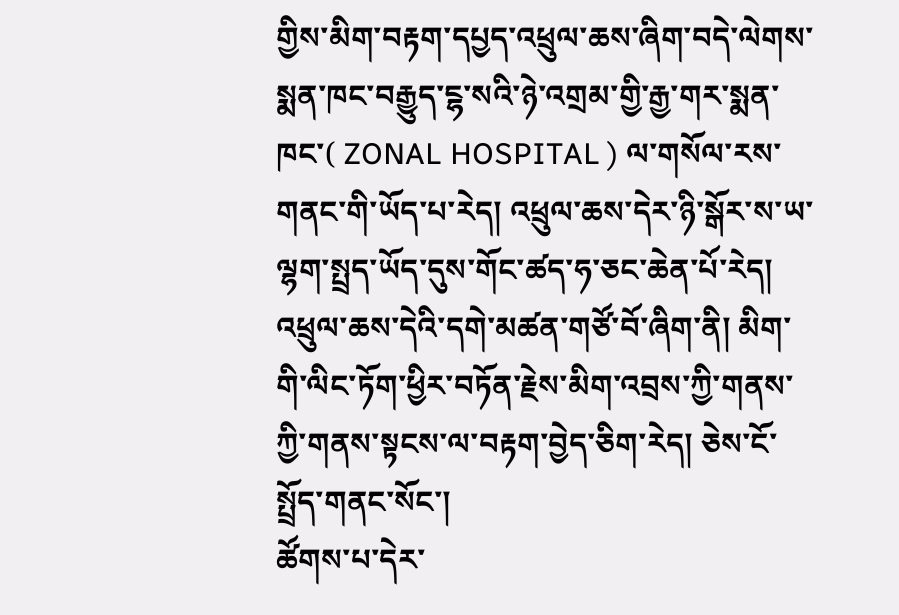གྱིས་མིག་བརྟག་དཔྱད་འཕྲུལ་ཆས་ཞིག་བདེ་ལེགས་སྨན་ཁང་བརྒྱུད་ངྷ་སའི་ཉེ་འགྲམ་གྱི་རྒྱ་གར་སྨན་ཁང་( ZONAL HOSPITAL ) ལ་གསོལ་རས་གནང་གི་ཡོད་པ་རེད། འཕྲུལ་ཆས་དེར་ཉི་སྒོར་ས་ཡ་ལྷག་སྤྲད་ཡོད་དུས་གོང་ཚད་ཧ་ཅང་ཆེན་པོ་རེད། འཕྲུལ་ཆས་དེའི་དགེ་མཚན་གཙོ་བོ་ཞིག་ནི། མིག་གི་ལིང་ཏོག་ཕྱིར་བཏོན་རྗེས་མིག་འབྲས་ཀྱི་གནས་ཀྱི་གནས་སྟངས་ལ་བརྟག་བྱེད་ཅིག་རེད། ཅེས་ངོ་སྤྲོད་གནང་སོང་།
ཚོགས་པ་དེར་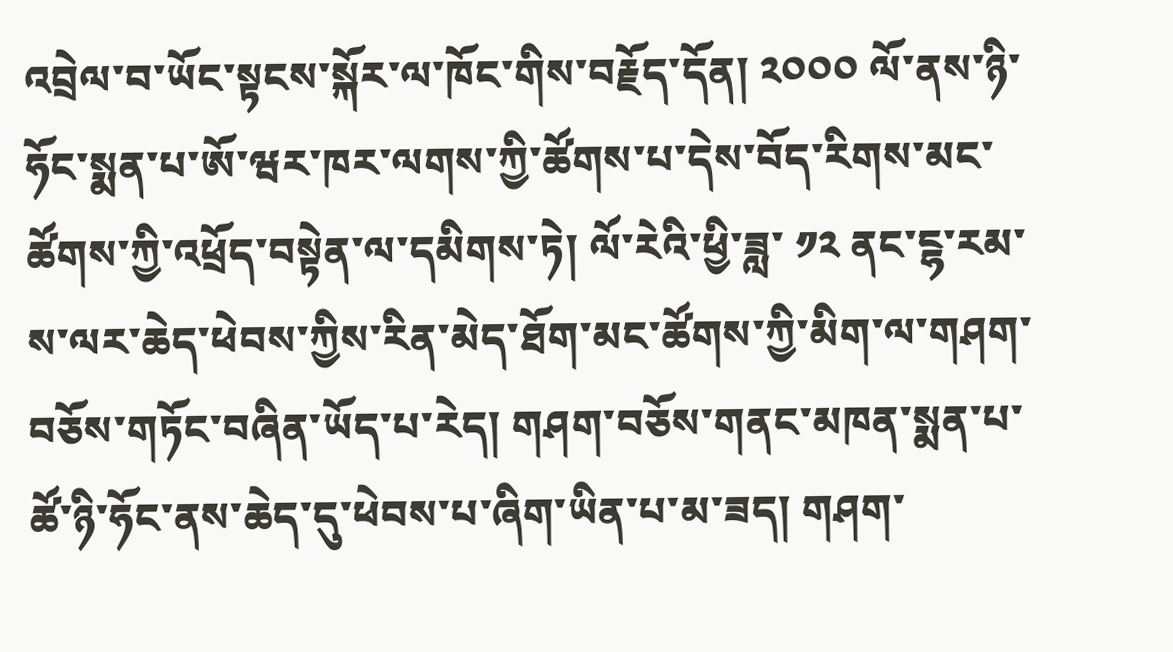འབྲེལ་བ་ཡོང་སྟངས་སྐོར་ལ་ཁོང་གིས་བརྗོད་དོན། ༢༠༠༠ ལོ་ནས་ཉི་ཧོང་སྨན་པ་ཨོ་ཝར་ཁར་ལགས་ཀྱི་ཚོགས་པ་དེས་བོད་རིགས་མང་ཚོགས་ཀྱི་འཕྲོད་བསྟེན་ལ་དམིགས་ཏེ། ལོ་རེའི་ཕྱི་ཟླ་ ༡༢ ནང་ངྷ་རམ་ས་ལར་ཆེད་ཕེབས་ཀྱིས་རིན་མེད་ཐོག་མང་ཚོགས་ཀྱི་མིག་ལ་གཤག་བཅོས་གཏོང་བཞིན་ཡོད་པ་རེད། གཤག་བཅོས་གནང་མཁན་སྨན་པ་ཚོ་ཉི་ཧོང་ནས་ཆེད་དུ་ཕེབས་པ་ཞིག་ཡིན་པ་མ་ཟད། གཤག་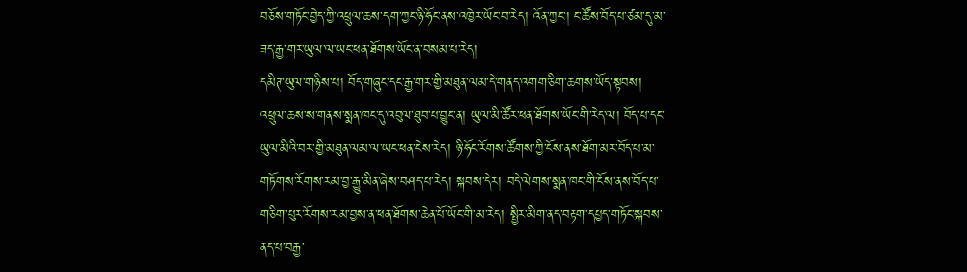བཅོས་གཏོང་བྱེད་ཀྱི་འཕྲུལ་ཆས་དག་ཀྱང་ཉི་ཧོང་ནས་འཁྱེར་ཡོང་བ་རེད། འོན་ཀྱང་། ང་ཚོས་བོད་པ་ཙམ་དུ་མ་ཟད་རྒྱ་གར་ཡུལ་ལ་ཡང་ཕན་ཐོགས་ཡོང་ན་བསམ་པ་རེད།
དམིཊ་ཡུལ་གཉིས་པ། བོད་གཞུང་དང་རྒྱ་གར་གྱི་མཐུན་ལམ་དེ་གནད་འགག་ཅིག་ཆགས་ཡོད་སྟབས། འཕྲུལ་ཆས་ས་གནས་སྨན་ཁང་དུ་འབུལ་ཐུབ་པ་བྱུང་ན། ཡུལ་མི་ཚོར་ཕན་ཐོགས་ཡོང་གི་རེད་ལ། བོད་པ་དང་ཡུལ་མིའི་བར་གྱི་མཐུན་ལམ་ལ་ཡང་ཕན་ངེས་རེད། ཉི་ཧོང་རོགས་ཚོགས་ཀྱི་ངོས་ནས་ཐོག་མར་བོད་པ་མ་གཏོགས་རོགས་རམ་བྱ་རྒྱུ་མིན་ཞེས་བཤད་པ་རེད། སྐབས་དེར། བདེ་ལེགས་སྨན་ཁང་གི་ངོས་ནས་བོད་པ་གཅིག་པུར་རོགས་རམ་བྱས་ན་ཕན་ཐོགས་ཆེན་པོ་ཡོང་གི་མ་རེད། སྤྱིར་མིག་ནད་བརྟག་དཔྱད་གཏོང་སྐབས་ནད་པ་བརྒྱ་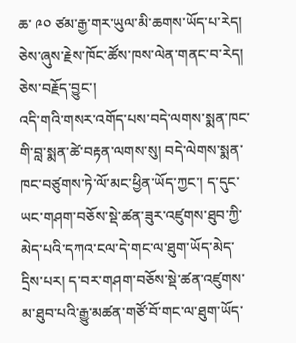ཆ་ ༩༠ ཙམ་རྒྱ་གར་ཡུལ་མི་ཆགས་ཡོད་པ་རེད། ཅེས་ཞུས་རྗེས་ཁོང་ཚོས་ཁས་ལེན་གནང་བ་རེད། ཅེས་བརྗོད་བྱུང་།
འདི་གའི་གསར་འགོད་པས་བདེ་ལགས་སྨན་ཁང་གི་བླ་སྨན་ཚེ་བརྟན་ལགས་སུ། བདེ་ལེགས་སྨན་ཁང་བཙུགས་ཏེ་ལོ་མང་ཕྱིན་ཡོད་ཀྱང་། ད་དུང་ཡང་གཤག་བཅོས་སྡེ་ཚན་ཟུར་འཛུགས་ཐུབ་ཀྱི་མེད་པའི་དཀའ་ངལ་དེ་གང་ལ་ཐུག་ཡོད་མེད་དྲིས་པར། ད་བར་གཤག་བཅོས་སྡེ་ཚན་འཛུགས་མ་ཐུབ་པའི་རྒྱུ་མཚན་གཙོ་བོ་གང་ལ་ཐུག་ཡོད་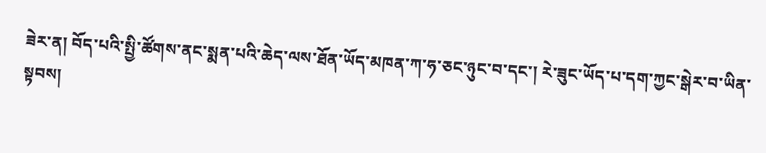ཟེར་ན། བོད་པའི་སྤྱི་ཚོགས་ནང་སྨན་པའི་ཆེད་ལས་ཐོན་ཡོད་མཁན་ཀ་ཧ་ཅང་ཉུང་བ་དང་། རེ་ཟུང་ཡོད་པ་དག་ཀྱང་སྒེར་བ་ཡིན་སྟབས།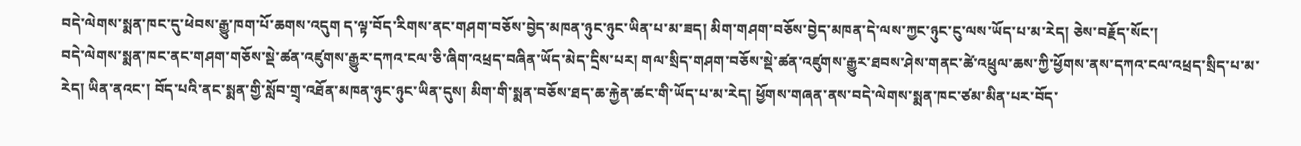བདེ་ལེགས་སྨན་ཁང་དུ་ཕེབས་རྒྱུ་ཁག་པོ་ཆགས་འདུག ད་ལྟ་བོད་རིགས་ནང་གཤག་བཅོས་བྱེད་མཁན་ཉུང་ཉུང་ཡིན་པ་མ་ཟད། མིག་གཤག་བཅོས་བྱེད་མཁན་དེ་ལས་ཀྱང་ཉུང་ངུ་ལས་ཡོད་པ་མ་རེད། ཅེས་བརྗོད་སོང་།
བདེ་ལེགས་སྨན་ཁང་ནང་གཤག་གཅོས་སྡེ་ཚན་འཛུགས་རྒྱུར་དཀའ་ངལ་ཅི་ཞིག་འཕྲད་བཞིན་ཡོད་མེད་དྲིས་པར། གལ་སྲིད་གཤག་བཅོས་སྡེ་ཚན་འཛུགས་རྒྱུར་ཐབས་ཤེས་གནང་ཚེ་འཕྲུལ་ཆས་ཀྱི་ཕྱོགས་ནས་དཀའ་ངལ་འཕྲད་སྲིད་པ་མ་རེད། ཡིན་ནའང་། བོད་པའི་ནང་སྨན་གྱི་སློབ་གྲྭ་འཐོན་མཁན་ཉུང་ཉུང་ཡིན་དུས། མིག་གི་སྨན་བཅོས་ཐད་ཆ་རྐྱེན་ཚང་གི་ཡོད་པ་མ་རེད། ཕྱོགས་གཞན་ནས་བདེ་ལེགས་སྨན་ཁང་ཙམ་མིན་པར་བོད་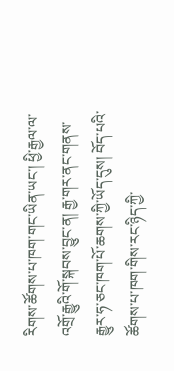རིགས་ཚོགས་པ་ཁག་གང་ཡིན་ཡང་། ཕྱི་རྒྱལ་ལ་འགྲོ་རྒྱུའི་གོ་སྐབས་བྱུང་ན། རྒྱ་གར་ནང་གནས་རྒྱུར་ཧ་ཅང་ཁག་པོ་ཆགས་ཀྱི་ཡོད་དུས། བོད་པའི་ཚོགས་པ་ཁག་གིས་རང་ཉིད་ཀྱི་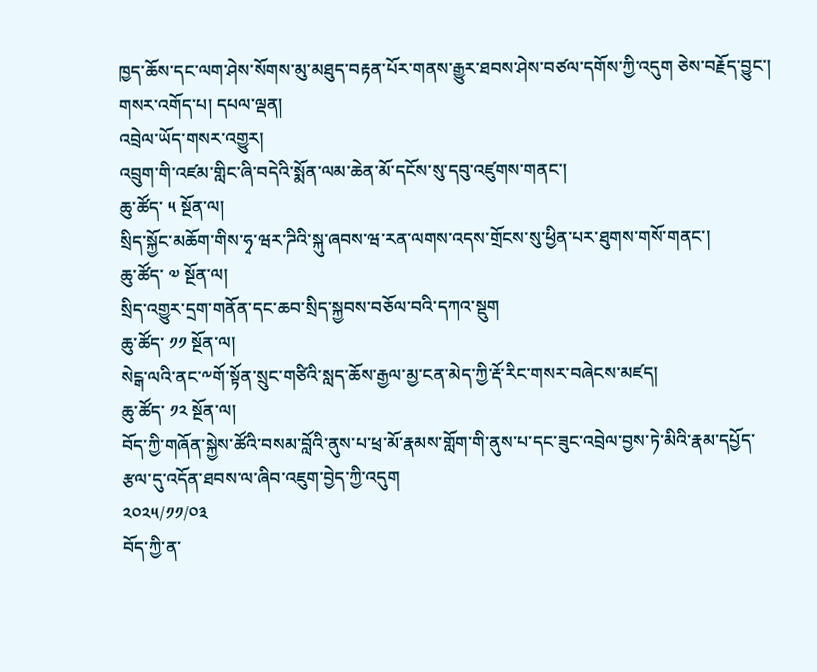ཁྱད་ཆོས་དང་ལག་ཤེས་སོགས་མུ་མཐུད་བརྟན་པོར་གནས་རྒྱུར་ཐབས་ཤེས་བཙལ་དགོས་ཀྱི་འདུག ཅེས་བརྗོད་བྱུང་།
གསར་འགོད་པ། དཔལ་ལྡན།
འབྲེལ་ཡོད་གསར་འགྱུར།
འབྲུག་གི་འཛམ་གླིང་ཞི་བདེའི་སྨོན་ལམ་ཆེན་མོ་དངོས་སུ་དབུ་འཛུགས་གནང་།
ཆུ་ཚོད་ ༥ སྔོན་ལ།
སྲིད་སྐྱོང་མཆོག་གིས་ཧྭ་ཝར་ཌིའི་སྐུ་ཞབས་ཝ་རན་ལགས་འདས་གྲོངས་སུ་ཕྱིན་པར་ཐུགས་གསོ་གནང་།
ཆུ་ཚོད་ ༧ སྔོན་ལ།
སྲིད་འགྱུར་དྲག་གནོན་དང་ཆབ་སྲིད་སྐྱབས་བཅོལ་བའི་དཀའ་སྡུག
ཆུ་ཚོད་ ༡༡ སྔོན་ལ།
སེངྒ་ལའི་ནང་༸གོ་སྟོན་སྲུང་གཙིའི་སླད་ཆོས་རྒྱལ་མྱ་ངན་མེད་ཀྱི་རྡོ་རིང་གསར་བཞེངས་མཛད།
ཆུ་ཚོད་ ༡༢ སྔོན་ལ།
བོད་ཀྱི་གཞོན་སྐྱེས་ཚོའི་བསམ་བློའི་ནུས་པ་ཕྲ་མོ་རྣམས་གློག་གི་ནུས་པ་དང་ཟུང་འབྲེལ་བྱས་ཏེ་མིའི་རྣམ་དཔྱོད་རྩལ་དུ་འདོན་ཐབས་ལ་ཞིབ་འཇུག་བྱེད་ཀྱི་འདུག
༢༠༢༥/༡༡/༠༣
བོད་ཀྱི་ན་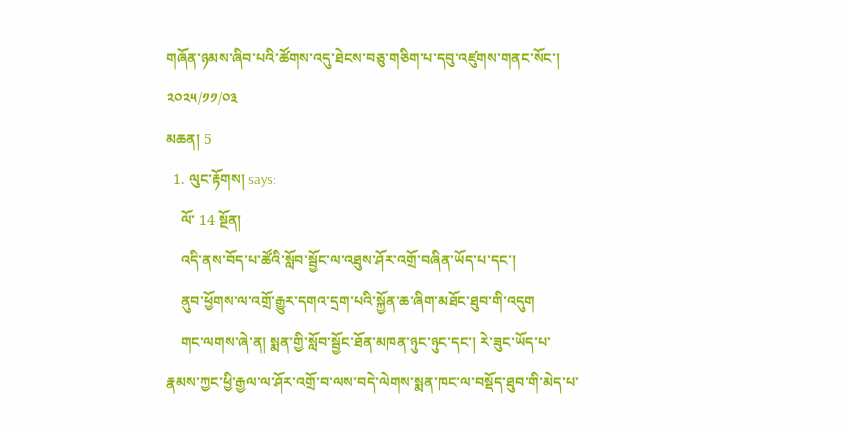གཞོན་ཉམས་ཞིབ་པའི་ཚོགས་འདུ་ཐེངས་བཅུ་གཅིག་པ་དབུ་འཛུགས་གནང་སོང་།
༢༠༢༥/༡༡/༠༣
མཆན། 5
  1. ལུང་རྟོགས། says:
    ལོ་ 14 སྔོན།
    འདི་ནས་བོད་པ་ཚོའི་སློབ་སྦྱོང་ལ་འཐུས་ཤོར་འགྲོ་བཞིན་ཡོད་པ་དང་།
    ནུབ་ཕྱོགས་ལ་འགྲོ་རྒྱུར་དགའ་དྲག་པའི་སྐྱོན་ཆ་ཞིག་མཐོང་ཐུབ་གི་འདུག
    གང་ལགས་ཞེ་ན། སྨན་གྱི་སློབ་སྦྱོང་ཐོན་མཁན་ཉུང་ཉུང་དང་། རེ་ཟུང་ཡོད་པ་རྣམས་ཀྱང་ཕྱི་རྒྱལ་ལ་ཤོར་འགྲོ་བ་ལས་བདེ་ལེགས་སྨན་ཁང་ལ་བསྡོད་ཐུབ་གི་མེད་པ་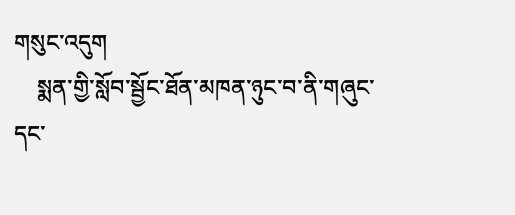གསུང་འདུག
    སྨན་གྱི་སློབ་སྦྱོང་ཐོན་མཁན་ཉུང་བ་ནི་གཞུང་དང་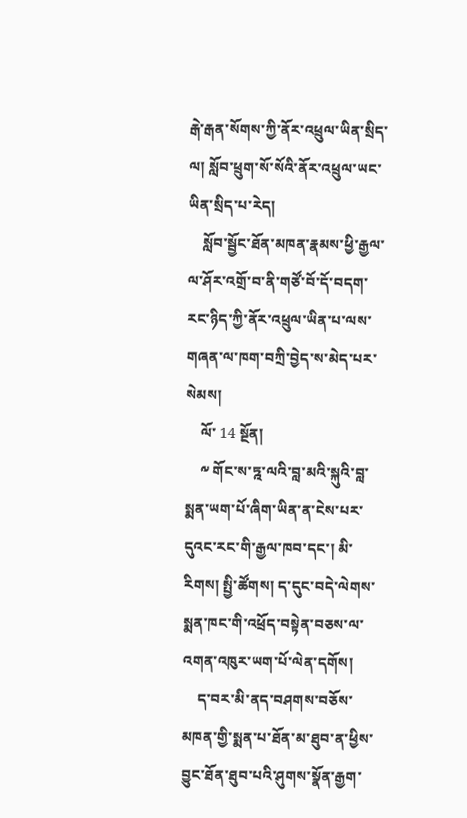རྒེ་རྒན་སོགས་ཀྱི་ནོར་འཕྲུལ་ཡིན་སྲིད་ལ། སློབ་ཕྲུག་སོ་སོའི་ནོར་འཕྲུལ་ཡང་ཡིན་སྲིད་པ་རེད།
    སློབ་སྦྱོང་ཐོན་མཁན་རྣམས་ཕྱི་རྒྱལ་ལ་ཤོར་འགྲོ་བ་ནི་གཙོ་བོ་དོ་བདག་རང་ཉིད་ཀྱི་ནོར་འཕྲུལ་ཡིན་པ་ལས་གཞན་ལ་ཁག་བཀྲི་བྱེད་ས་མེད་པར་སེམས།
    ལོ་ 14 སྔོན།
    ༸ གོང་ས་ཏྰ་ལའི་བླ་མའི་སྐུའི་བླ་སྨན་ཡག་པོ་ཞིག་ཡིན་ན་ངེས་པར་དུའང་རང་གི་རྒྱལ་ཁབ་དང་། མི་རིགས། སྤྱི་ཚོགས། ད་དུང་བདེ་ལེགས་སྨན་ཁང་གི་འཕྲོད་བསྟེན་བཅས་ལ་འགན་འཁུར་ཡག་པོ་ལེན་དགོས།
    ད་བར་མི་ནད་བཤགས་བཅོས་མཁན་གྱི་སྨན་པ་ཐོན་མ་ཐུབ་ན་ཕྱིས་བྱུང་ཐོན་ཐུབ་པའི་ཤུགས་སྣོན་རྒྱག་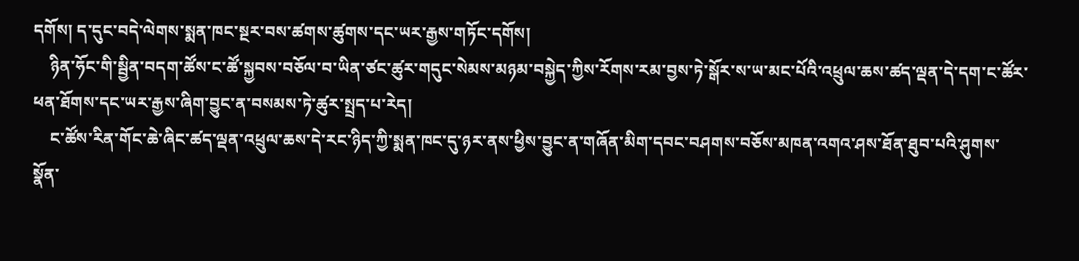དགོས། ད་དུང་བདེ་ལེགས་སྨན་ཁང་སྔར་བས་ཚགས་ཚུགས་དང་ཡར་རྒྱས་གཏོང་དགོས།
    ཉིན་ཧོང་གི་སྦྱིན་བདག་ཚོས་ང་ཚོ་སྐྱབས་བཅོལ་བ་ཡིན་ཙང་ཚུར་གདུང་སེམས་མཉམ་བསྐྱེད་ཀྱིས་རོགས་རམ་བྱས་ཏེ་སྒོར་ས་ཡ་མང་པོའི་འཕྲུལ་ཆས་ཚད་ལྡན་དེ་དག་ང་ཚོར་ཕན་ཐོགས་དང་ཡར་རྒྱས་ཞིག་བྱུང་ན་བསམས་ཏེ་ཚུར་སྤྲད་པ་རེད།
    ང་ཚོས་རིན་གོང་ཆེ་ཞིང་ཚད་ལྡན་འཕྲུལ་ཆས་དེ་རང་ཉིད་ཀྱི་སྨན་ཁང་དུ་ཉར་ནས་ཕྱིས་བྱུང་ན་གཞོན་མིག་དབང་བཤགས་བཅོས་མཁན་འགའ་ཤས་ཐོན་ཐུབ་པའི་ཤུགས་སྣོན་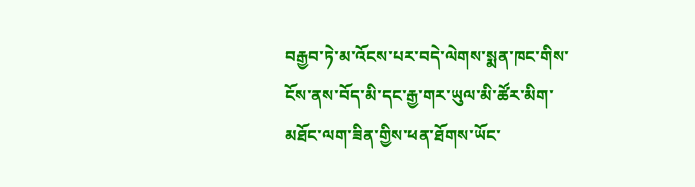བརྒྱབ་ཏེ་མ་འོངས་པར་བདེ་ལེགས་སྨན་ཁང་གིས་ངོས་ནས་བོད་མི་དང་རྒྱ་གར་ཡུལ་མི་ཚོར་མིག་མཐོང་ལག་ཟིན་གྱིས་ཕན་ཐོགས་ཡོང་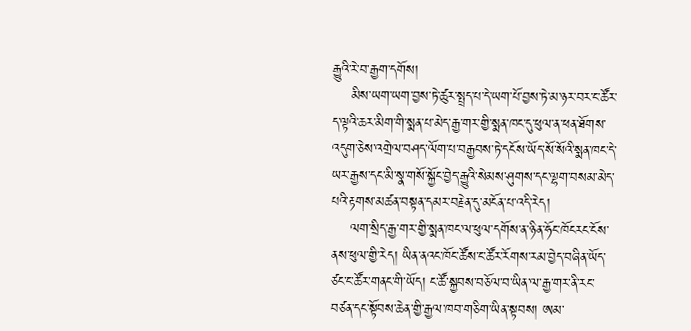རྒྱུའི་རེ་བ་རྒྱག་དགོས།
    མིས་ཡག་ཡག་བྱས་ཏེ་ཚུར་སྤྲད་པ་དེ་ཡག་པོ་བྱས་ཏེ་མ་ཉར་བར་ང་ཚོར་ད་ལྟའི་ཆར་མིག་གི་སྨན་པ་མེད་རྒྱ་གར་གྱི་སྨན་ཁང་དུ་ཕུལ་ན་ཕན་ཐོགས་འདུག་ཅེས་འགྲེལ་བཤད་ལོག་པ་བརྒྱབས་ཏེ་དངོས་ཡོད་སོ་སོའི་སྨན་ཁང་དེ་ཡར་རྒྱས་དང་མི་སྣ་གསོ་སྐྱོང་བྱེད་རྒྱུའི་སེམས་ཤུགས་དང་ལྷག་བསམ་མེད་པའི་རྟགས་མཚན་བསྟན་དམར་བརྗེན་དུ་མངོན་པ་འདི་རེད།
    ལག་སྲིད་རྒྱ་གར་གྱི་སྨན་ཁང་ལ་ཕུལ་དགོས་ན་ཉིན་ཧོང་ཁོངརང་ངོས་ནས་ཕུལ་གྱི་རེད། ཡིན་ནའང་ཁོང་ཚོས་ང་ཚོར་རོགས་རམ་བྱེད་བཞིན་ཡོད་ཙང་ང་ཚོར་གནང་གི་ཡོད། ང་ཚོ་སྐྱབས་བཅོལ་བ་ཡིན་ལ་རྒྱ་གར་ནི་རང་བཙན་དང་སྟོབས་ཆེན་གྱི་རྒྱལ་ཁབ་གཅིག་ཡིན་སྟབས། ཨམ་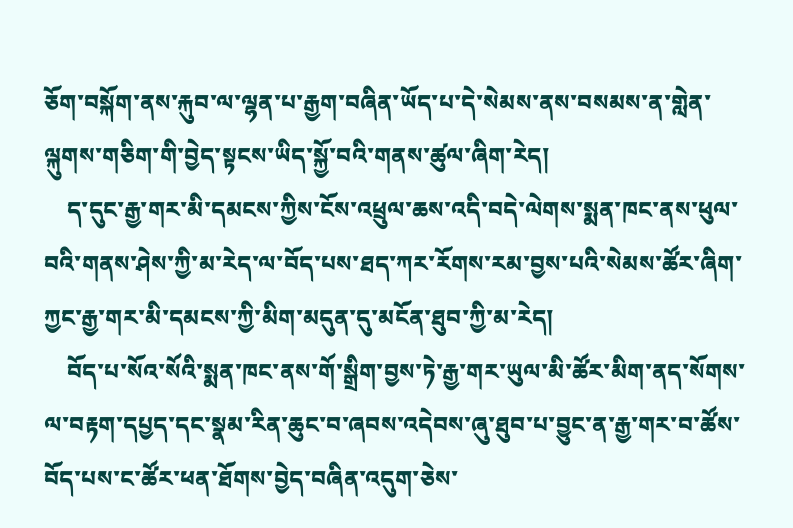ཅོག་བསྐོག་ནས་རྐུབ་ལ་ལྷན་པ་རྒྱག་བཞིན་ཡོད་པ་དེ་སེམས་ནས་བསམས་ན་གླེན་ལྐུགས་གཅིག་གི་བྱེད་སྟངས་ཡིད་སྐྱོ་བའི་གནས་ཚུལ་ཞིག་རེད།
    ད་དུང་རྒྱ་གར་མི་དམངས་ཀྱིས་ངོས་འཕྲུལ་ཆས་འདི་བདེ་ལེགས་སྨན་ཁང་ནས་ཕུལ་བའི་གནས་ཤེས་ཀྱི་མ་རེད་ལ་བོད་པས་ཐད་ཀར་རོགས་རམ་བྱས་པའི་སེམས་ཚོར་ཞིག་ཀྱང་རྒྱ་གར་མི་དམངས་ཀྱི་མིག་མདུན་དུ་མངོན་ཐུབ་ཀྱི་མ་རེད།
    བོད་པ་སོའ་སོའི་སྨན་ཁང་ནས་གོ་སྒྲིག་བྱས་ཏེ་རྒྱ་གར་ཡུལ་མི་ཚོར་མིག་ནད་སོགས་ལ་བརྟག་དཔྱད་དང་སྣམ་རིན་ཆུང་བ་ཞབས་འདེབས་ཞུ་ཐུབ་པ་བྱུང་ན་རྒྱ་གར་བ་ཚོས་བོད་པས་ང་ཚོར་ཕན་ཐོགས་བྱེད་བཞིན་འདུག་ཅེས་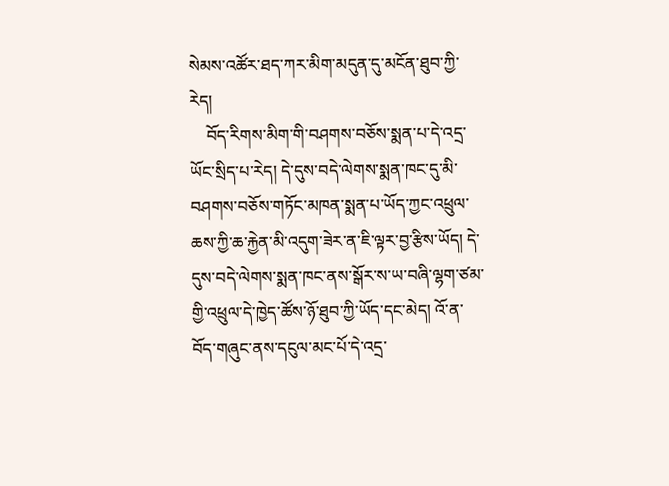སེམས་འཚོར་ཐད་ཀར་མིག་མདུན་དུ་མངོན་ཐུབ་ཀྱི་རེད།
    བོད་རིགས་མིག་གི་བཤགས་བཅོས་སྨན་པ་དེ་འདྲ་ཡོང་སྲིད་པ་རེད། དེ་དུས་བདེ་ལེགས་སྨན་ཁང་དུ་མི་བཤགས་བཅོས་གཏོང་མཁན་སྨན་པ་ཡོད་ཀྱང་འཕྲུལ་ཆས་ཀྱི་ཆ་རྐྱེན་མི་འདུག་ཟེར་ན་ཇི་ལྟར་བྱ་རྩིས་ཡོད། དེ་དུས་བདེ་ལེགས་སྨན་ཁང་ནས་སྒོར་ས་ཡ་བཞི་ལྷག་ཙམ་གྱི་འཕྲུལ་དེ་ཁྱེད་ཚོས་ཉོ་ཐུབ་ཀྱི་ཡོད་དང་མེད། འོ་ན་བོད་གཞུང་ནས་དངུལ་མང་པོ་དེ་འདྲ་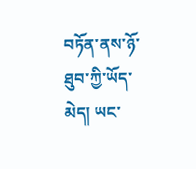བཏོན་ནས་ཉོ་ཐུབ་ཀྱི་ཡོད་མེད། ཡང་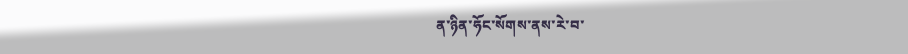ན་ཉིན་ཧོང་སོགས་ནས་རེ་བ་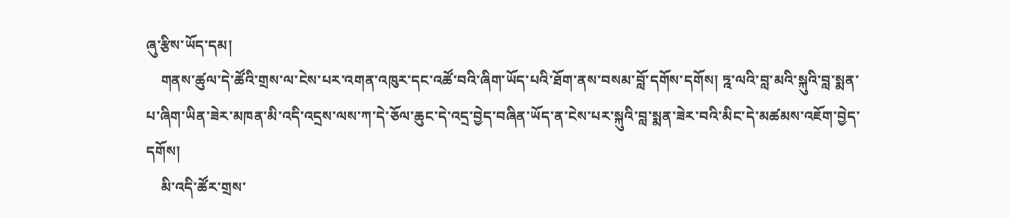ཞུ་རྩིས་ཡོད་དམ།
    གནས་ཚུལ་དེ་ཚོའི་གྲས་ལ་ངེས་པར་འགན་འཁུར་དང་འཚོ་བའི་ཞིག་ཡོད་པའི་ཐོག་ནས་བསམ་བློ་དགོས་དགོས། ཏྰ་ལའི་བླ་མའི་སྐུའི་བླ་སྨན་པ་ཞིག་ཡིན་ཟེར་མཁན་མི་འདི་འདྲས་ལས་ཀ་དེ་ཅོལ་ཆུང་དེ་འདྲ་བྱེད་བཞིན་ཡོད་ན་ངེས་པར་སྐུའི་བླ་སྨན་ཟེར་བའི་མིང་དེ་མཚམས་འཇོག་བྱེད་དགོས།
    མི་འདི་ཚོར་གྲས་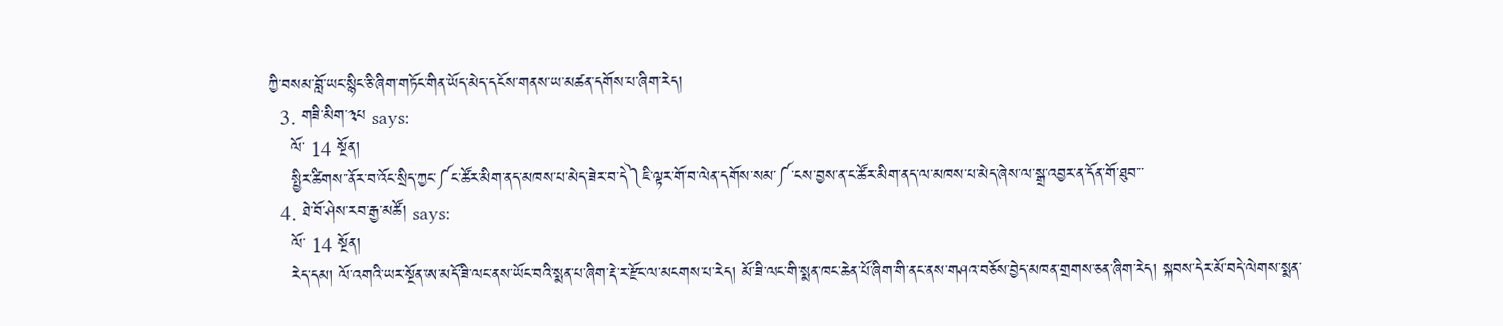ཀྱི་བསམ་བློ་ཡང་སྙིང་ཅི་ཞིག་གཏོང་གིན་ཡོད་མེད་དངོས་གནས་ཡ་མཚན་དགོས་པ་ཞིག་རེད།
  3. གཟི་མིག་༣པ says:
    ལོ་ 14 སྔོན།
    སྤྱིར་ཚིགས་་ནོར་བ་འོང་སྲིད་ཀྱང་༼ང་ཚོར་མིག་ནད་མཁས་པ་མེད་ཟེར་བ་དེ༽ཇི་ལྟར་གོ་བ་ལེན་དགོས་སམ་༼་ངས་བྱས་ན་ང་ཚོར་མིག་ནད་ལ་མཁས་པ་མེད་ཞེས་ལ་སྒྲ་འབྱར་ན་དོན་གོ་ཐུབ་་་
  4. ཐེ་བོ་ཤེས་རབ་རྒྱ་མཚོ། says:
    ལོ་ 14 སྔོན།
    རེད་དམ། ལོ་འགའི་ཡར་སྔོན་ཨ་མདོ་ཟི་ལང་ནས་ཡོང་བའི་སྨན་པ་ཞིག་རྡེ་ར་རྫོང་ལ་མངགས་པ་རེད། མོ་ཟི་ལང་གི་སྨན་ཁང་ཆེན་པོ་ཞིག་གི་ནང་ནས་གཤའ་བཅོས་བྱེད་མཁན་གྲགས་ཅན་ཞིག་རེད། སྐབས་དེར་མོ་བདེ་ལེགས་སྨན་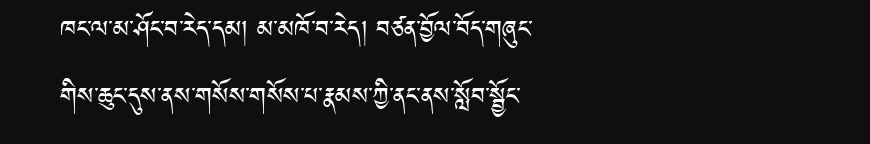ཁང་ལ་མ་ཤོང་བ་རེད་དམ། མ་མཁོ་བ་རེད། བཙན་བྱོལ་བོད་གཞུང་གིས་ཆུང་དུས་ནས་གསོས་གསོས་པ་རྣམས་ཀྱི་ནང་ནས་སློབ་སྦྱོང་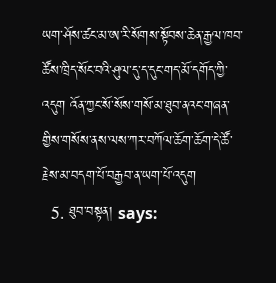ཡག་ཤོས་ཚང་མ་ཨ་རི་སོགས་སྟོབས་ཆེན་རྒྱལ་ཁབ་ཚོས་ཁྲིད་སོང་བའི་ཤུལ་དུ་ད་དུང་གད་མོ་དགོད་ཀྱི་འདུག འོན་ཀྱང་སོ་སོས་གསོ་མ་ཐུབ་ནའང་གཞན་གྱིས་གསོས་ནས་ལས་ཀར་བཀོལ་ཆོག་ཆོག་དེ་ཚོ་རྗེས་མ་བདག་པོ་བརྒྱབ་ན་ཡག་པོ་འདུག
  5. ཐུབ་བསྟན། says: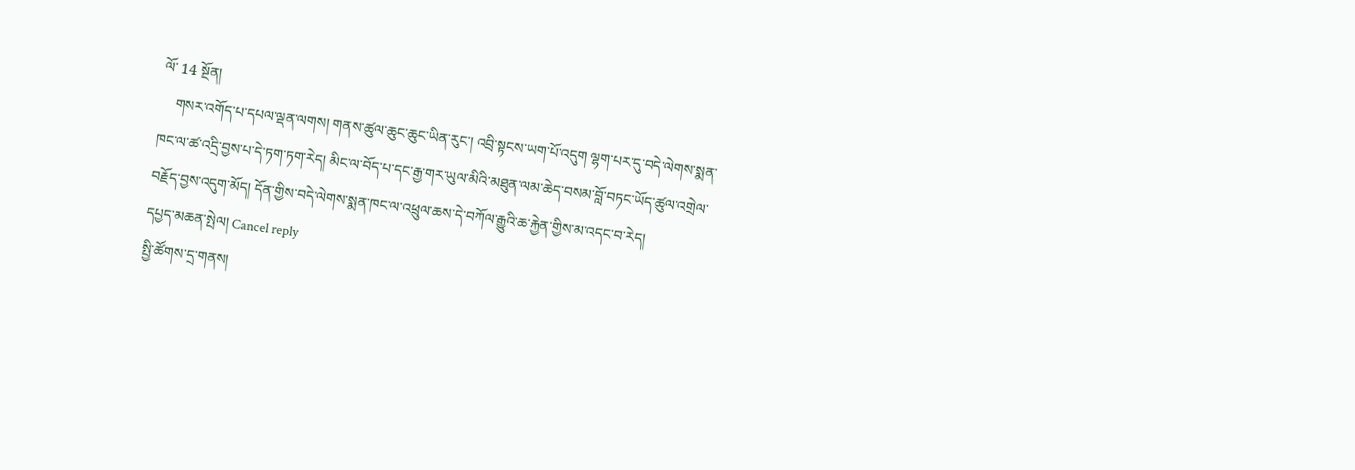ལོ་ 14 སྔོན།
    གསར་འགོད་པ་དཔལ་ལྡན་ལགས། གནས་ཚུལ་ཆུང་ཆུང་ཡིན་རུང་། འབྲི་སྟངས་ཡག་པོ་འདུག ལྷག་པར་དུ་བདེ་ལེགས་སྨན་ཁང་ལ་ཚ་འདྲི་བྱས་པ་དེ་ཏག་ཏག་རེད། མིང་ལ་བོད་པ་དང་རྒྱ་གར་ཡུལ་མིའི་མཐུན་ལམ་ཆེད་བསམ་བློ་བཏང་ཡོད་ཚུལ་འགྲེལ་བརྗོད་བྱས་འདུག་མོད། དོན་གྱིས་བདེ་ལེགས་སྨན་ཁང་ལ་འཕྲུལ་ཆས་དེ་བཀོལ་རྒྱུའི་ཆ་རྐྱེན་གྱིས་མ་འདང་བ་རེད།
དཔྱད་མཆན་སྤེལ། Cancel reply
སྤྱི་ཚོགས་དྲ་གནས།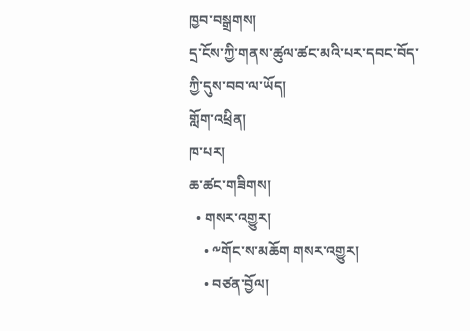ཁྱབ་བསྒྲགས།
དྲ་ངོས་ཀྱི་གནས་ཚུལ་ཚང་མའི་པར་དབང་བོད་ཀྱི་དུས་བབ་ལ་ཡོད།
གློག་འཕྲིན།
ཁ་པར།
ཆ་ཚང་གཟིགས།
  • གསར་འགྱུར།
    • ༸གོང་ས་མཆོག གསར་འགྱུར།
    • བཙན་བྱོལ།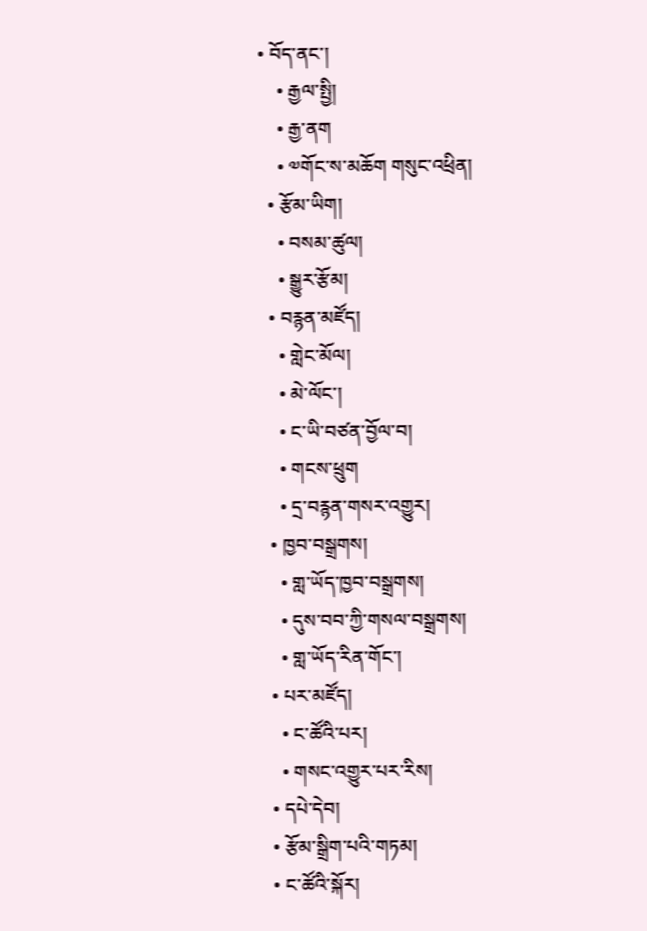• བོད་ནང་།
    • རྒྱལ་སྤྱི།
    • རྒྱ་ནག
    • ༧གོང་ས་མཆོག གསུང་འཕྲིན།
  • རྩོམ་ཡིག།
    • བསམ་ཚུལ།
    • སྒྱུར་རྩོམ།
  • བརྙན་མཛོད།
    • གླེང་མོལ།
    • མེ་ལོང་།
    • ང་ཡི་བཙན་བྱོལ་བ།
    • གངས་ཕྲུག
    • དྲ་བརྙན་གསར་འགྱུར།
  • ཁྱབ་བསྒྲགས།
    • གླ་ཡོད་ཁྱབ་བསྒྲགས།
    • དུས་བབ་ཀྱི་གསལ་བསྒྲགས།
    • གླ་ཡོད་རིན་གོང་།
  • པར་མཛོད།
    • ང་ཚོའི་པར།
    • གསང་འགྱུར་པར་རིས།
  • དཔེ་དེབ།
  • རྩོམ་སྒྲིག་པའི་གཏམ།
  • ང་ཚོའི་སྐོར།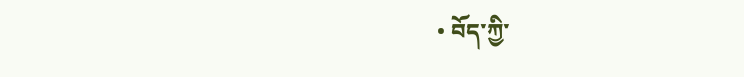• བོད་ཀྱི་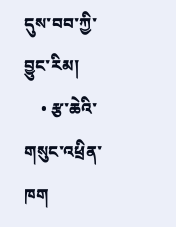དུས་བབ་ཀྱི་བྱུང་རིམ།
    • རྩ་ཆེའི་གསུང་འཕྲིན་ཁག